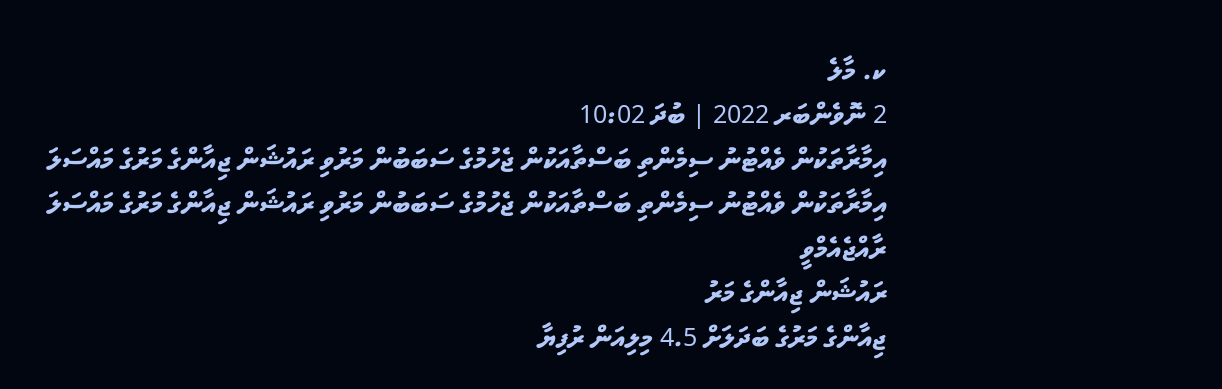ކ. މާލެ
2 ނޮވެންބަރ 2022 | ބުދަ 10:02
އިމާރާތަކުން ވެއްޓުނު ސިމެންތި ބަސްތާއަކުން ޖެހުމުގެ ސަބަބުން މަރުވި ރައުޝަން ޖިއާންގެ މަރުގެ މައްސަލަ
އިމާރާތަކުން ވެއްޓުނު ސިމެންތި ބަސްތާއަކުން ޖެހުމުގެ ސަބަބުން މަރުވި ރައުޝަން ޖިއާންގެ މަރުގެ މައްސަލަ
ރާއްޖެއެމްވީ
ރައުޝަން ޖިއާންގެ މަރު
ޖިއާންގެ މަރުގެ ބަދަލަށް 4.5 މިލިއަން ރުފިޔާ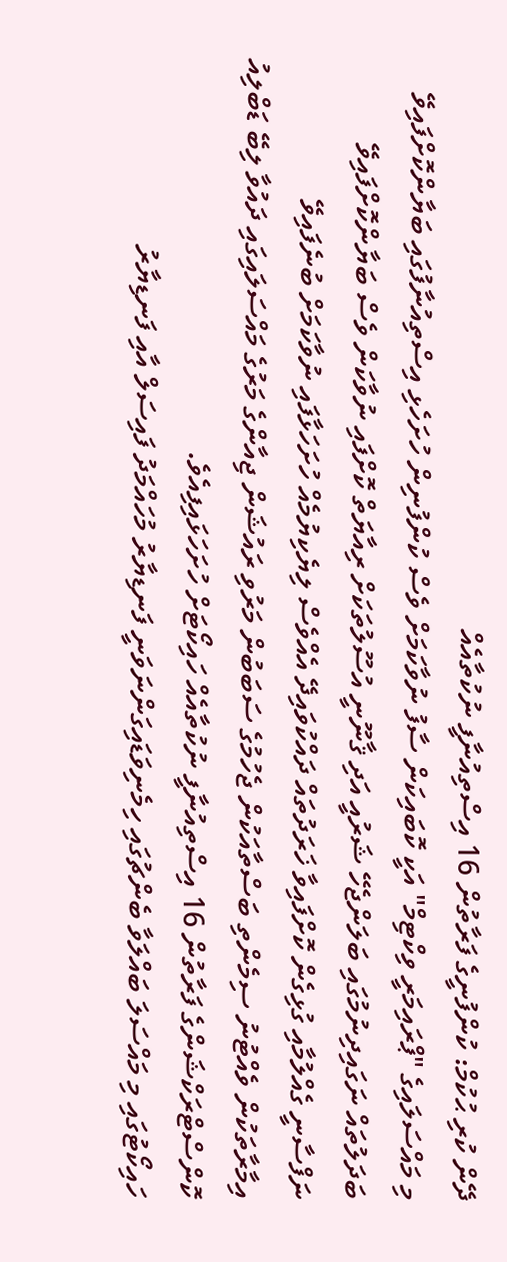ދޭން ކުރި ޙުކުމް: ކުންފުނީގެ ފަރާތުން 16 އިސްތިއުނާފީ ނުކުތާއެއް
މި މައްސަލައިގެ "ޕްރައިމަރީ ވިކްޓިމް" އަކީ ކޮބައިކަން ސާފު ނުވާކަމަށް ވެސް ކުންފުނިން ހުށަހެޅި އިސްތިއުނާފުގައި ބަޔާންކޮށްފައިވޭ
ބަދަލުތައް ނަގައިދިނުމުގައި ބަލަންޖެހޭ ޝަރުއީ އަދި ޤާނޫނީ އުސޫލުތަކަށް ރިއާޔަތް ކޮށްފައި ނުވާކަން ވެސް ބަޔާންކޮށްފައިވޭ
ނަފްސާނީ ގެއްލުމާއި ގުޅިގެން ކޮށްފައިވާ ޚަރަދުތައް ދައްކުވައިދޭ އެއްވެސް ލިޔެކިޔުމެއް ހުށަހަޅާފައި ނުވާކަމަށް ބުނެފައިވޭ
އިމާރާތަކުން ވެއްޓުނު ސިމެންތި ބަސްތާއަކުން ޖެހުމުގެ ސަބަބުން މަރުވި ރައުޝަން ޖިއާންގެ މަރުގެ މައްސަލައިގައި ދައުވާ ލިބޭ ޑަބްލިއު ކޮންސްޓްރަކްޝަންގެ ފަރާތުން 16 އިސްތިއުނާފީ ނުކުތާއެއް ހައިކޯޓަށް ހުށަހަޅައިފިއެވެ.
ހައިކޯޓުގައި މި މައްސަލަ ބައްލަވާ ބެންޗުގައި ހިމެނިވަޑައިގަންނަވަނީ ފަނޑިޔާރު މުހައްމަދު ފައިސަލް އާއި ފަނޑިޔާރު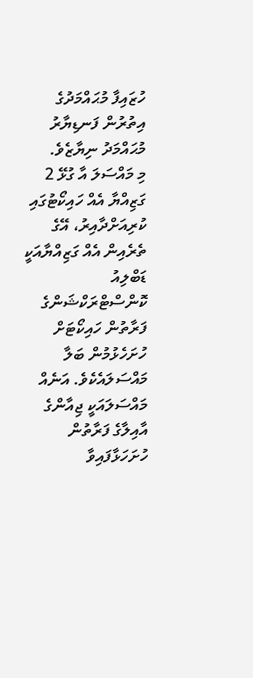ހުޒައިފާ މުޙައްމަދުގެ އިތުރުން ފަނޑިޔާރު މުޙައްމަދު ނިޔާޒެވެ.
މި މައްސަލަ އާ ގުޅޭ 2 ގަޒިއްޔާ އެއް ހައިކޯޓުގައި ކުރިއަށްދާއިރު، އޭގެ ތެރެއިން އެއް ގަޒިއްޔާއަކީ ޑަބްލިއު ކޮންސްޓްރަކްޝަންގެ ފަރާތުން ހައިކޯޓަށް ހުށަހެޅުމުން ބަލާ މައްސަލައެކެވެ. އަނެއް މައްސަލައަކީ ޖިއާންގެ އާއިލާގެ ފަރާތުން ހުށަހަޅާފައިވާ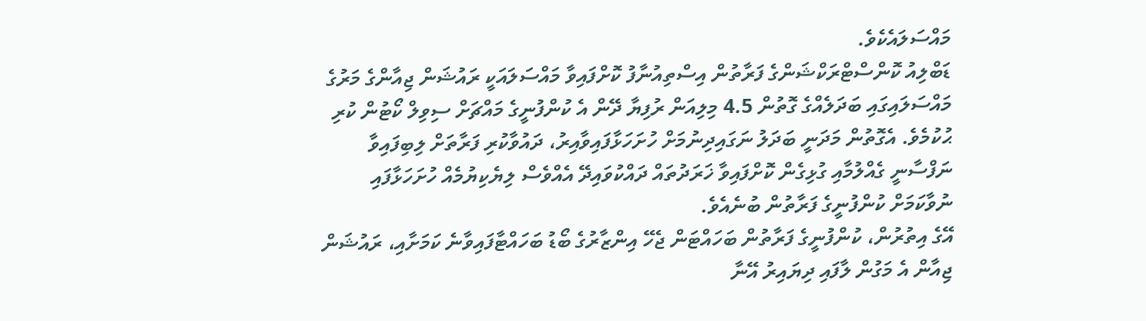މައްސަލައެކެވެ.
ޑަބްލިއު ކޮންސްޓްރަކްޝަންގެ ފަރާތުން އިސްތިއުނާފު ކޮށްފައިވާ މައްސަލައަކީ ރައުޝަން ޖިއާންގެ މަރުގެ މައްސަލައިގައި ބަދަލެއްގެ ގޮތުން 4.5 މިލިއަން ރުފިޔާ ދޭން އެ ކުންފުނީގެ މައްޗަށް ސިވިލް ކޯޓުން ކުރި ޙުކުމެވެ. އެގޮތުން މަދަނީ ބަދަލު ނަގައިދިނުމަށް ހުށަހަޅާފައިވާއިރު، ދައުވާކުރި ފަރާތަށް ލިބިފައިވާ ނަފްސާނީ ގެއްލުމާއި ގުޅިގެން ކޮށްފައިވާ ޚަރަދުތައް ދައްކުވައިދޭ އެއްވެސް ލިޔެކިޔުމެއް ހުށަހަޅާފައި ނުވާކަމަށް ކުންފުނީގެ ފަރާތުން ބުނެއެވެ.
އޭގެ އިތުރުން، ކުންފުނީގެ ފަރާތުން ބަހައްޓަން ޖެހޭ އިންޒާރުގެ ބޯޑު ބަހައްޓާފައިވާނެ ކަމަށާއި، ރައުޝަން ޖިއާން އެ މަގުން ލާފައި ދިޔައިރު އޭނާ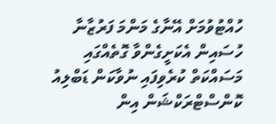ހުއްޓުވުމަށް އޭނާގެ މަންމަ ފަރުޒާނާ ހުސައިން އެކަށީގެންވާ ގޮތެއްގައި މަސައްކަތް ކުރެވިފައި ނުވާކަން ޑަބްލިއު ކޮންސްޓްރަކްޝަން އިން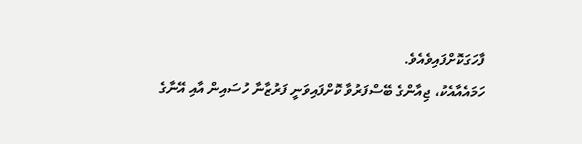ފާހަގަކޮށްފައިވެއެވެ.
ހަމައެއާއެކު، ޖިއާންގެ ބޭސްފަރުވާ ކޮށްފައިވަނީ ފަރުޒާނާ ހުސައިން އާއި އޭނާގެ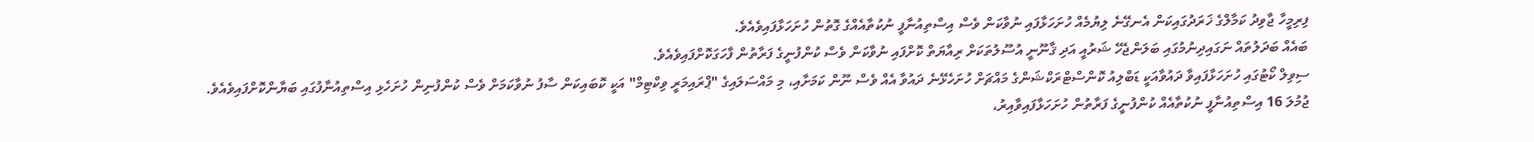ފިރިމީހާ ޖާވިދު ކަމާލްގެ ޚަރަދުގައިކަން އެނގޭނެ ލިޔުމެއް ހުށަހަޅާފައި ނުވާކަން ވެސް އިސްތިއުނާފީ ނުކުތާއެއްގެ ގޮތުން ހުށަހަޅާފައިވެއެވެ.
ބައެއް ބަދަލުތައް ނަގައިދިނުމުގައި ބަލަންޖެހޭ ޝަރުއީ އަދި ޤާނޫނީ އުސޫލުތަކަށް ރިއާޔަތް ކޮށްފައި ނުވާކަން ވެސް ކުންފުނީގެ ފަރާތުން ފާހަގަކޮށްފައިވެއެވެ.
ސިވިލް ކޯޓުގައި ހުށަހަޅާފައިވާ ދައުވާއަކީ ޑަބްލިއު ކޮންސްޓްރަކްޝަންގެ މައްޗަށް ހުށަހެޅޭނެ ދައުވާ އެއް ވެސް ނޫން ކަމަށާއި، މި މައްސަލައިގެ "ޕްރައިމަރީ ވިކްޓިމް" އަކީ ކޮބައިކަން ސާފު ނުވާކަމަށް ވެސް ކުންފުނިން ހުށަހެޅި އިސްތިއުނާފުގައި ބަޔާންކޮށްފައިވެއެވެ.
ޖުމުލަ 16 އިސްތިއުނާފީ ނުކުތާއެއް ކުންފުނީގެ ފަރާތުން ހުށަހަޅާފައިވާއިރު،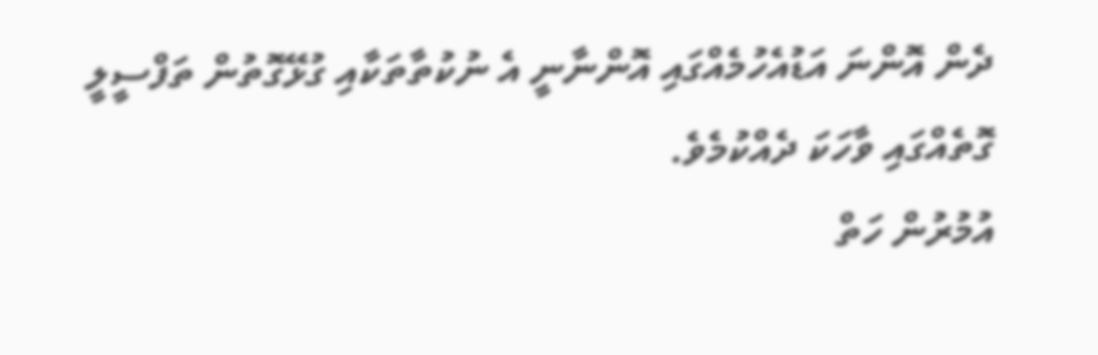ދެން އޮންނަ އަޑުއެހުމެއްގައި އޮންނާނީ އެ ނުކުތާތަކާއި ގުޅޭގޮތުން ތަފްސީލީ ގޮތެއްގައި ވާހަކަ ދެއްކުމެވެ.
އުމުރުން ހަތް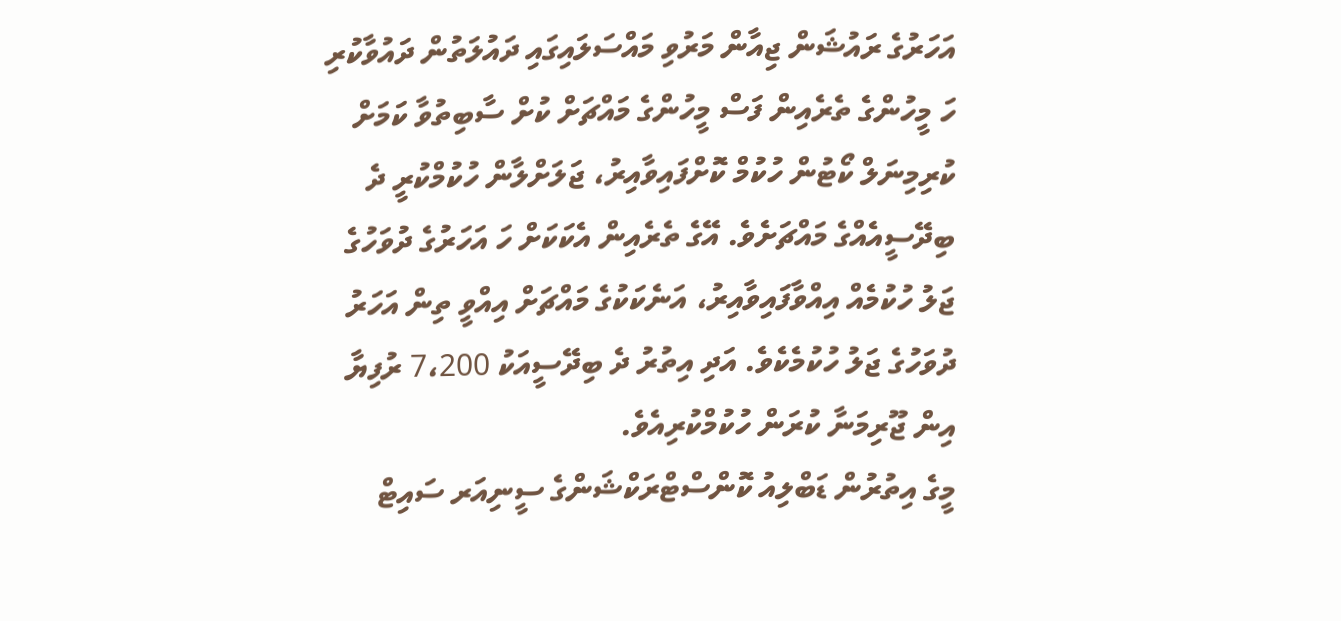އަހަރުގެ ރައުޝަން ޖިއާން މަރުވި މައްސަލައިގައި ދައުލަތުން ދައުވާކުރި ހަ މީހުންގެ ތެރެއިން ފަސް މީހުންގެ މައްޗަށް ކުށް ސާބިތުވާ ކަމަށް ކުރިމިނަލް ކޯޓުން ހުކުމް ކޮށްފައިވާއިރު، ޖަލަށްލާން ހުކުމްކުރީ ދެ ބިދޭސީއެއްގެ މައްޗަށެވެ. އޭގެ ތެރެއިން އެކަކަށް ހަ އަހަރުގެ ދުވަހުގެ ޖަލު ހުކުމެއް އިއްވާފައިވާއިރު، އަނެކަކުގެ މައްޗަށް އިއްވީ ތިން އަހަރު ދުވަހުގެ ޖަލު ހުކުމެކެވެ. އަދި އިތުރު ދެ ބިދޭސީއަކު 7،200 ރުފިޔާ އިން ޖޫރިމަނާ ކުރަން ހުކުމްކުރިއެވެ.
މީގެ އިތުރުން ޑަބްލިއު ކޮންސްޓްރަކްޝަންގެ ސީނިއަރ ސައިޓް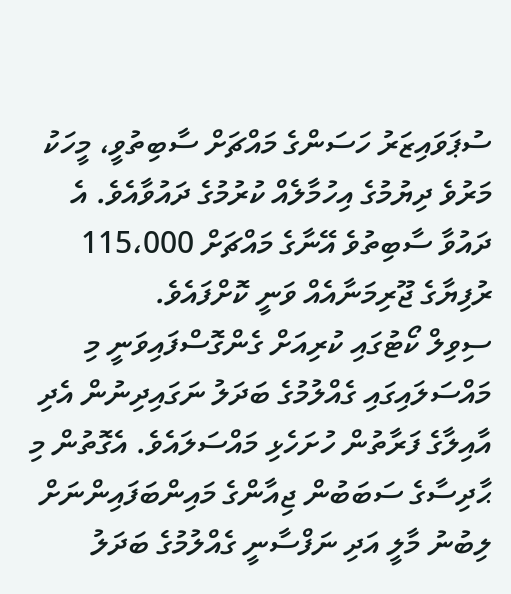ސުޕަވައިޒަރު ހަސަންގެ މައްޗަށް ސާބިތުވީ، މީހަކު މަރުވެ ދިޔުމުގެ އިހުމާލެއް ކުރުމުގެ ދައުވާއެވެ. އެ ދައުވާ ސާބިތުވެ އޭނާގެ މައްޗަށް 115،000 ރުފިޔާގެ ޖޫރިމަނާއެއް ވަނީ ކޮށްފައެވެ.
ސިވިލް ކޯޓުގައި ކުރިއަށް ގެންގޮސްފައިވަނީ މި މައްސަލައިގައި ގެއްލުމުގެ ބަދަލު ނަގައިދިނުން އެދި އާއިލާގެ ފަރާތުން ހުށަހެޅި މައްސަލައެވެ. އެގޮތުން މި ޙާދިސާގެ ސަބަބުން ޖިއާންގެ މައިންބަފައިންނަށް ލިބުނު މާލީ އަދި ނަފްސާނީ ގެއްލުމުގެ ބަދަލު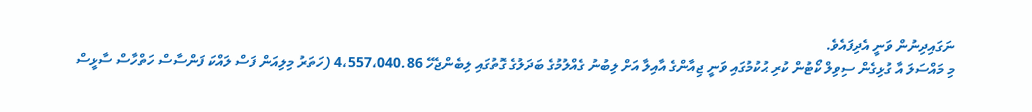ނަގައިދިނުން ވަނީ އެދިފައެވެ.
މި މައްސަލަ އާ ގުޅިގެން ސިވިލް ކޯޓުން ކުރި ޙުކުމުގައި ވަނީ ޖިއާންގެ އާއިލާ އަށް ލިބުނު ގެއްލުމުގެ ބަދަލުގެ ގޮތުގައި ލިބެންޖެހޭ 4،557،040.86 (ހަތަރު މިލިއަން ފަސް ލައްކަ ފަންސާސް ހަތްހާސް ސާޅީސް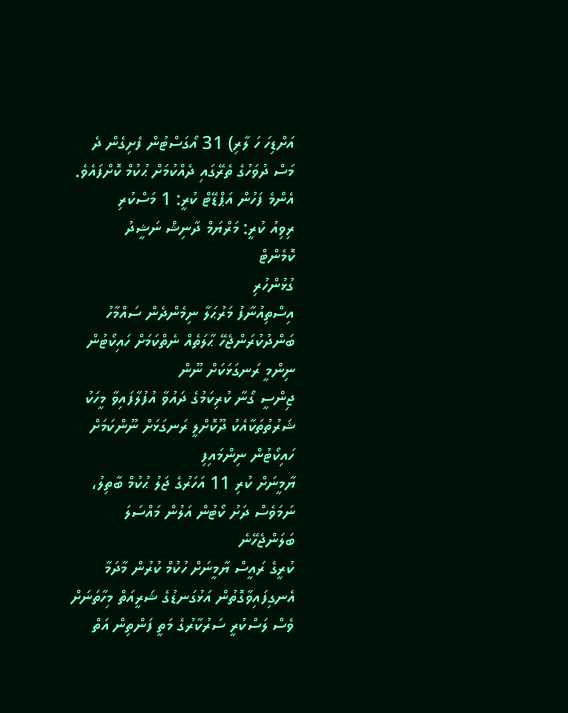އަށްޑިހަ ހަ ލާރި) 31 އޯގަސްޓުން ފެށިގެން ދެ މަސް ދުވަހުގެ ތެރޭގައި ދެއްކުމަށް ޙުކުމް ކޮށްފައެވެ.
އެންމެ ފަހުން އަޕްޑޭޓް ކުރީ: 1 މަސްކުރި
ރިވިއު ކުރީ: މަރްޔަމް ދާނިޝް ނަޝީދު
ކޮމެންޓް
ގުޅުންހުރި
އިސްތިއުނާފު މަރުޙަލާ ނިމެންދެން ސައްމާހު ބަންދުކުރަންޖެހޭ ޙާލަތެއް ނެތްކަމަށް ހައިކޯޓުން ނިންމީ ރަނގަޅަކަށް ނޫން
ޖިންސީ ގޯނާ ކުރިކަމުގެ ދައުވާ އުފުލާފައިވާ މީހަކު ޝަރުތުތަކާއެކު ދޫކޮށްލީ ރަނގަޅަށް ނޫންކަމަށް ހައިކޯޓުން ނިންމައިފި
ޔާމީނަށް ކުރި 11 އަހަރުގެ ޖަލު ޙުކުމް ބާތިލު، ނަމަވެސް ދަށު ކޯޓުން އަލުން މައްސަލަ ބަލަންޖެހޭނެ
ކުރީގެ ރައީސް ޔާމީނަށް ހުކުމް ކުރުން މާދަމާ
އެނގިފައިވާގޮތުން އަޅުގަނޑުގެ ޝަރީއަތް މިހާތަނަށް ވެސް ލަސްކުރީ ސަރުކާރުގެ މަތީ ފަންތިން އަތް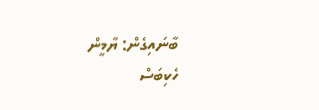ބާނައިގެން: ޔާމީން
ހެކިބަސް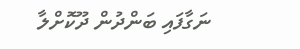ނަގާފައި ބަންދުން ދޫކޮށްލާ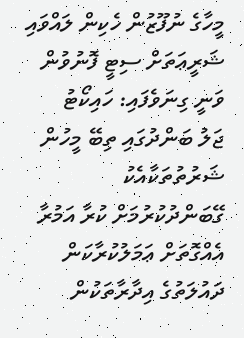މީހާގެ ނުފޫޒުން ހެކިން ލައްވައި ޝަރީޢަތަށް ސިޓީ ފޮނުވުން ވަނީ ގިނަވެފައި: ހައިކޯޓު
ޖަލު ބަންދުގައި ތިބޭ މީހުން ޝަރުތުތަކާއެކު ގޭބަންދުކުރުމަށް ކުރާ އަމުރާ އެއްގޮތަށް ޢަމަލުކުރާކަން ދައުލަތުގެ އިދާރާތަކުން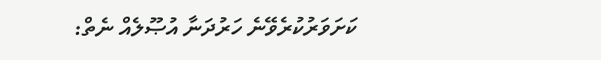ކަށަވަރުކުރެވޭނެ ހަރުދަނާ އުޞޫލެއް ނެތް: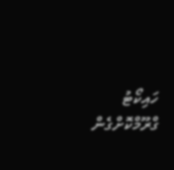ހައިކޯޓު
ގްރޫމްކޮށްގެން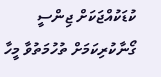ކުޑަކުއްޖަކަށް ޖިންސީ ގޯނާކުރިކަމަށް ތުހުމަތުވާ މީހާ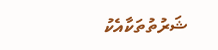ޝަރުތުތަކާއެކު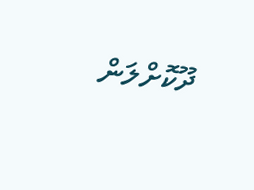ދޫކޮށްލަން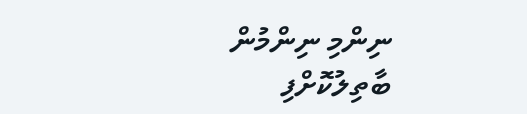ނިންމި ނިންމުން ބާތިލުކޮށްފި